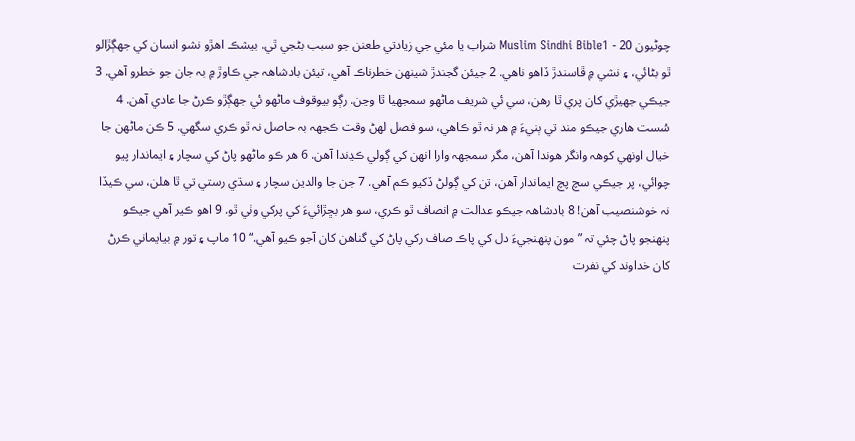چوڻيون 20 - Muslim Sindhi Bible1 شراب يا مئي جي زيادتي طعنن جو سبب بڻجي ٿي. بيشڪ اهڙو نشو انسان کي جھڳڙالو ٿو بڻائي، ۽ نشي ۾ ڦاسندڙ ڏاهو ناهي. 2 جيئن گجندڙ شينهن خطرناڪ آهي، تيئن بادشاهہ جي ڪاوڙ ۾ بہ جان جو خطرو آهي. 3 جيڪي جھيڙي کان پري ٿا رهن، سي ئي شريف ماڻهو سمجھيا ٿا وڃن. رڳو بيوقوف ماڻهو ئي جھڳڙو ڪرڻ جا عادي آهن. 4 سُست هاري جيڪو مند تي ٻنيءَ ۾ هر نہ ٿو ڪاهي، سو فصل لهڻ وقت ڪجھہ بہ حاصل نہ ٿو ڪري سگھي. 5 ڪن ماڻهن جا خيال اونهي کوهہ وانگر هوندا آهن، مگر سمجھہ وارا انهن کي ڳولي ڪڍندا آهن. 6 هر ڪو ماڻهو پاڻ کي سچار ۽ ايماندار پيو چوائي، پر جيڪي سچ پچ ايماندار آهن، تن کي ڳولڻ ڏکيو ڪم آهي. 7 جن جا والدين سچار ۽ سڌي رستي تي ٿا هلن، سي ڪيڏا نہ خوشنصيب آهن! 8 بادشاهہ جيڪو عدالت ۾ انصاف ٿو ڪري، سو هر بڇڙائيءَ کي پرکي وٺي ٿو. 9 اهو ڪير آهي جيڪو پنهنجو پاڻ چئي تہ ”مون پنهنجيءَ دل کي پاڪ صاف رکي پاڻ کي گناهن کان آجو ڪيو آهي.“ 10 ماپ ۽ تور ۾ بيايماني ڪرڻ کان خداوند کي نفرت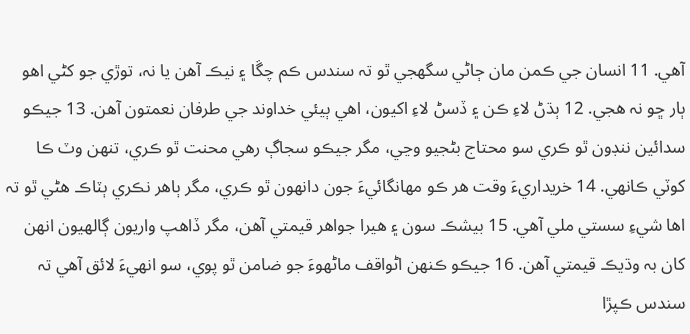آهي. 11 انسان جي ڪمن مان ڄاڻي سگھجي ٿو تہ سندس ڪم چڱا ۽ نيڪ آهن يا نہ، توڙي جو کڻي اهو ٻار ڇو نہ هجي. 12 ٻڌڻ لاءِ ڪن ۽ ڏسڻ لاءِ اکيون، اهي ٻيئي خداوند جي طرفان نعمتون آهن. 13 جيڪو سدائين ننڊون ٿو ڪري سو محتاج بڻجيو وڃي، مگر جيڪو سجاڳ رهي محنت ٿو ڪري، تنهن وٽ ڪا کوٽي ڪانهي. 14 خريداريءَ وقت هر ڪو مهانگائيءَ جون دانهون ٿو ڪري، مگر ٻاهر نڪري ٻٽاڪ هڻي ٿو تہ اها شيءِ سستي ملي آهي. 15 بيشڪ سون ۽ هيرا جواهر قيمتي آهن، مگر ڏاهپ واريون ڳالهيون انهن کان بہ وڌيڪ قيمتي آهن. 16 جيڪو ڪنهن اڻواقف ماڻهوءَ جو ضامن ٿو پوي، سو انهيءَ لائق آهي تہ سندس ڪپڙا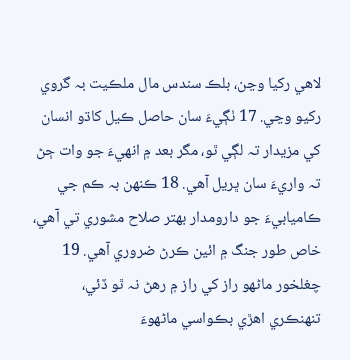لاهي رکيا وڃن، بلڪ سندس مال ملڪيت بہ گروي رکيو وڃي. 17 ٺڳيءَ سان حاصل ڪيل کاڌو انسان کي مزيدار تہ لڳي ٿو، مگر بعد ۾ انهيءَ جو وات ڄڻ تہ واريءَ سان ڀريل آهي. 18 ڪنهن بہ ڪم جي ڪاميابيءَ جو دارومدار بهتر صلاح مشوري تي آهي، خاص طور جنگ ۾ ائين ڪرڻ ضروري آهي. 19 چغلخور ماڻهو راز کي راز ۾ رهڻ نہ ٿو ڏئي، تنهنڪري اهڙي بڪواسي ماڻهوءَ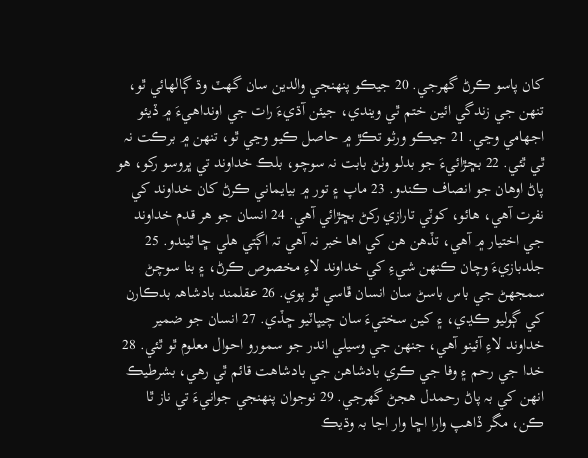کان پاسو ڪرڻ گھرجي. 20 جيڪو پنهنجي والدين سان گھٽ وڌ ڳالهائي ٿو، تنهن جي زندگي ائين ختم ٿي ويندي، جيئن آڌيءَ رات جي اونداهيءَ ۾ ڏيئو اجھامي وڃي. 21 جيڪو ورثو تڪڙ ۾ حاصل ڪيو وڃي ٿو، تنهن ۾ برڪت نہ ٿي ٿئي. 22 بڇڙائيءَ جو بدلو وٺڻ بابت نہ سوچو، بلڪ خداوند تي ڀروسو رکو، هو پاڻ اوهان جو انصاف ڪندو. 23 ماپ ۽ تور ۾ بيايماني ڪرڻ کان خداوند کي نفرت آهي، هائو، کوٽي تارازي رکڻ بڇڙائي آهي. 24 انسان جو هر قدم خداوند جي اختيار ۾ آهي، تڏهن هن کي اها خبر نہ آهي تہ اڳتي هلي ڇا ٿيندو. 25 جلدبازيءَ وچان ڪنهن شيءِ کي خداوند لاءِ مخصوص ڪرڻ، ۽ بنا سوچڻ سمجھڻ جي باس باسڻ سان انسان ڦاسي ٿو پوي. 26 عقلمند بادشاهہ بدڪارن کي ڳوليو ڪڍي، ۽ کين سختيءَ سان چيڀاٽيو ڇڏي. 27 انسان جو ضمير خداوند لاءِ آئينو آهي، جنهن جي وسيلي اندر جو سمورو احوال معلوم ٿو ٿئي. 28 خدا جي رحم ۽ وفا جي ڪري بادشاهن جي بادشاهت قائم ٿي رهي، بشرطيڪ انهن کي بہ پاڻ رحمدل هجڻ گھرجي. 29 نوجوان پنهنجي جوانيءَ تي ناز ٿا ڪن، مگر ڏاهپ وارا اڇا وار اڃا بہ وڌيڪ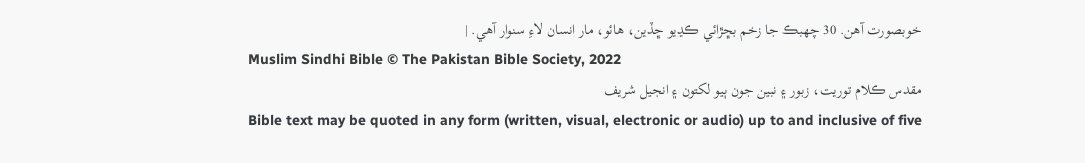خوبصورت آهن. 30 چهبڪ جا زخم بڇڙائي ڪڍيو ڇڏين، هائو، مار انسان لاءِ سنوار آهي. |
Muslim Sindhi Bible © The Pakistan Bible Society, 2022
مقدس ڪلام توريت، زبور ۽ نبين جون ٻيو لکتون ۽ انجيل شريف
Bible text may be quoted in any form (written, visual, electronic or audio) up to and inclusive of five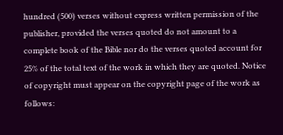hundred (500) verses without express written permission of the publisher, provided the verses quoted do not amount to a complete book of the Bible nor do the verses quoted account for 25% of the total text of the work in which they are quoted. Notice of copyright must appear on the copyright page of the work as follows: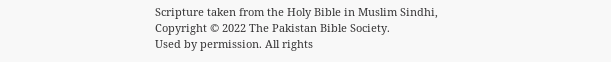Scripture taken from the Holy Bible in Muslim Sindhi,
Copyright © 2022 The Pakistan Bible Society.
Used by permission. All rights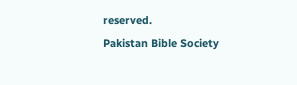reserved.
Pakistan Bible Society